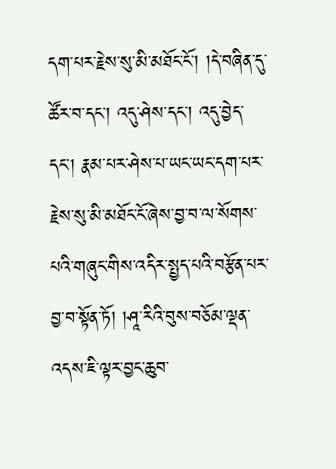དག་པར་རྗེས་སུ་མི་མཐོང་ངོ་། །དེ་བཞིན་དུ་ཚོར་བ་དང་། འདུ་ཤེས་དང་། འདུ་བྱེད་དང་། རྣམ་པར་ཤེས་པ་ཡང་ཡང་དག་པར་རྗེས་སུ་མི་མཐོང་ངོ་ཞེས་བྱ་བ་ལ་སོགས་པའི་གཞུང་གིས་འདིར་སྤྱད་པའི་བརྩོན་པར་བྱ་བ་སྟོན་ཏོ། །ཤཱ་རིའི་བུས་བཅོམ་ལྡན་འདས་ཇི་ལྟར་བྱང་ཆུབ་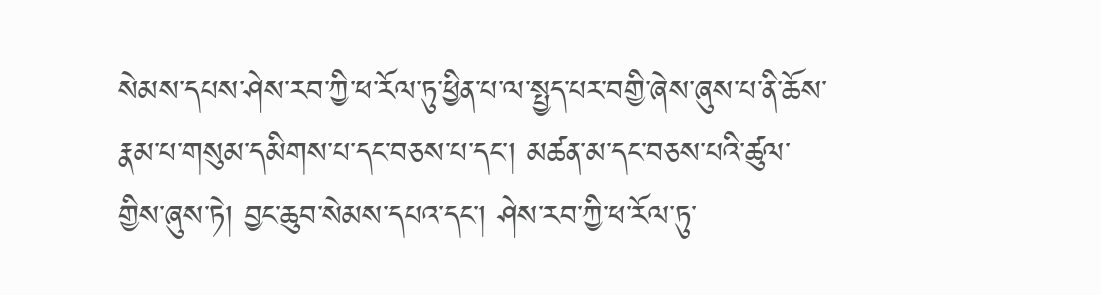སེམས་དཔས་ཤེས་རབ་ཀྱི་ཕ་རོལ་ཏུ་ཕྱིན་པ་ལ་སྤྱད་པར་བགྱི་ཞེས་ཞུས་པ་ནི་ཆོས་རྣམ་པ་གསུམ་དམིགས་པ་དང་བཅས་པ་དང་། མཚན་མ་དང་བཅས་པའི་ཚུལ་གྱིས་ཞུས་ཏེ། བྱང་ཆུབ་སེམས་དཔའ་དང་། ཤེས་རབ་ཀྱི་ཕ་རོལ་ཏུ་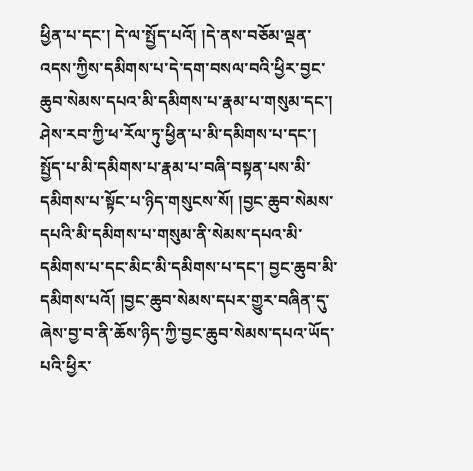ཕྱིན་པ་དང་། དེ་ལ་སྤྱོད་པའོ། །དེ་ནས་བཅོམ་ལྡན་འདས་ཀྱིས་དམིགས་པ་དེ་དག་བསལ་བའི་ཕྱིར་བྱང་ཆུབ་སེམས་དཔའ་མི་དམིགས་པ་རྣམ་པ་གསུམ་དང་། ཤེས་རབ་ཀྱི་ཕ་རོལ་ཏུ་ཕྱིན་པ་མི་དམིགས་པ་དང་། སྤྱོད་པ་མི་དམིགས་པ་རྣམ་པ་བཞི་བསྟན་པས་མི་དམིགས་པ་སྟོང་པ་ཉིད་གསུངས་སོ། །བྱང་ཆུབ་སེམས་དཔའི་མི་དམིགས་པ་གསུམ་ནི་སེམས་དཔའ་མི་དམིགས་པ་དང་མིང་མི་དམིགས་པ་དང་། བྱང་ཆུབ་མི་དམིགས་པའོ། །བྱང་ཆུབ་སེམས་དཔར་གྱུར་བཞིན་དུ་ཞེས་བྱ་བ་ནི་ཆོས་ཉིད་ཀྱི་བྱང་ཆུབ་སེམས་དཔའ་ཡོད་པའི་ཕྱིར་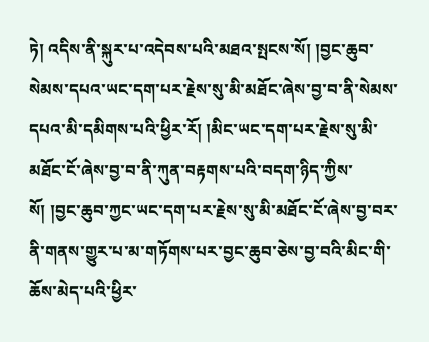ཏེ། འདིས་ནི་སྐུར་པ་འདེབས་པའི་མཐའ་སྤངས་སོ། །བྱང་ཆུབ་སེམས་དཔའ་ཡང་དག་པར་རྗེས་སུ་མི་མཐོང་ཞེས་བྱ་བ་ནི་སེམས་དཔའ་མི་དམིགས་པའི་ཕྱིར་རོ། །མིང་ཡང་དག་པར་རྗེས་སུ་མི་མཐོང་ངོ་ཞེས་བྱ་བ་ནི་ཀུན་བརྟགས་པའི་བདག་ཉིད་ཀྱིས་སོ། །བྱང་ཆུབ་ཀྱང་ཡང་དག་པར་རྗེས་སུ་མི་མཐོང་ངོ་ཞེས་བྱ་བར་ནི་གནས་གྱུར་པ་མ་གཏོགས་པར་བྱང་ཆུབ་ཅེས་བྱ་བའི་མིང་གི་ཆོས་མེད་པའི་ཕྱིར་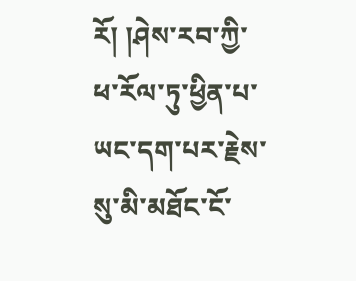རོ། །ཤེས་རབ་ཀྱི་ཕ་རོལ་ཏུ་ཕྱིན་པ་ཡང་དག་པར་རྗེས་སུ་མི་མཐོང་ངོ་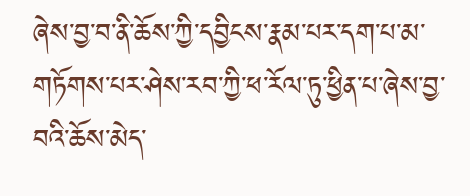ཞེས་བྱ་བ་ནི་ཆོས་ཀྱི་དབྱིངས་རྣམ་པར་དག་པ་མ་གཏོགས་པར་ཤེས་རབ་ཀྱི་ཕ་རོལ་ཏུ་ཕྱིན་པ་ཞེས་བྱ་བའི་ཆོས་མེད་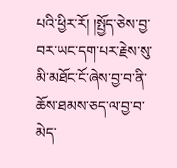པའི་ཕྱིར་རོ། །སྤྱོད་ཅེས་བྱ་བར་ཡང་དག་པར་རྗེས་སུ་མི་མཐོང་ངོ་ཞེས་བྱ་བ་ནི་ཆོས་ཐམས་ཅད་ལ་བྱ་བ་མེད་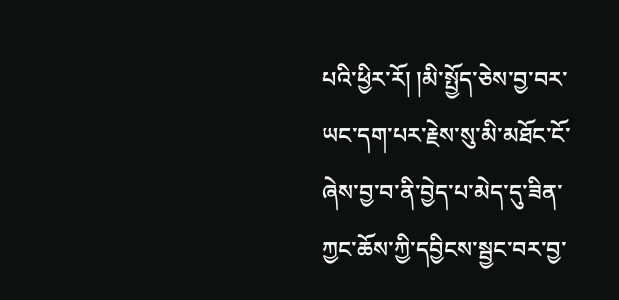པའི་ཕྱིར་རོ། །མི་སྤྱོད་ཅེས་བྱ་བར་ཡང་དག་པར་རྗེས་སུ་མི་མཐོང་ངོ་ཞེས་བྱ་བ་ནི་བྱེད་པ་མེད་དུ་ཟིན་ཀྱང་ཆོས་ཀྱི་དབྱིངས་སྦྱང་བར་བྱ་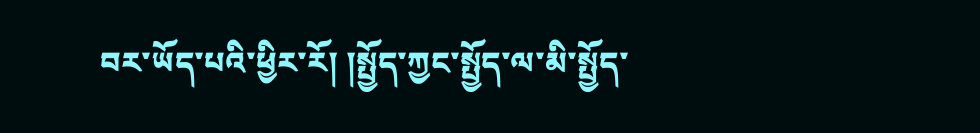བར་ཡོད་པའི་ཕྱིར་རོ། །སྤྱོད་ཀྱང་སྤྱོད་ལ་མི་སྤྱོད་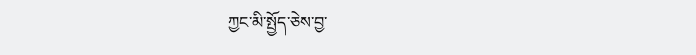ཀྱང་མི་སྤྱོད་ཅེས་བྱ་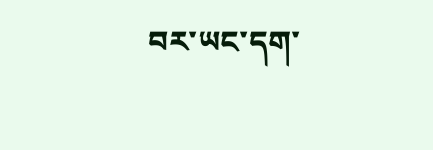བར་ཡང་དག་